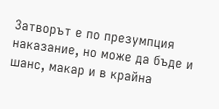Затворът е по презумпция наказание, но може да бъде и шанс, макар и в крайна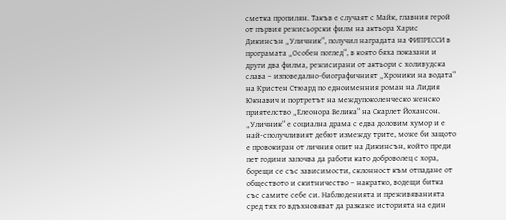сметка пропилян. Такъв е случаят с Майк, главния герой от първия режисьорски филм на актьора Харис Дикинсън „Уличник“, получил наградата на ФИПРЕССИ в програмата „Особен поглед“, в която бяха показани и други два филма, режисирани от актьори с холивудска слава – изповедално-биографичният „Хроники на водата“ на Кристен Стюард по едноименния роман на Лидия Юкнавич и портретът на междупоколенческо женско приятелство „Елеонора Велика“ на Скарлет Йохансон. „Уличник“ е социална драма с едва доловим хумор и е най-сполучливият дебют измежду трите, може би защото е провокиран от личния опит на Дикинсън, който преди пет години започва да работи като доброволец с хора, борещи се със зависимости, склонност към отпадане от обществото и скитничество – накратко, водeщи битка със самите себе си. Наблюденията и преживяванията сред тях го вдъхновяват да разкаже историята на един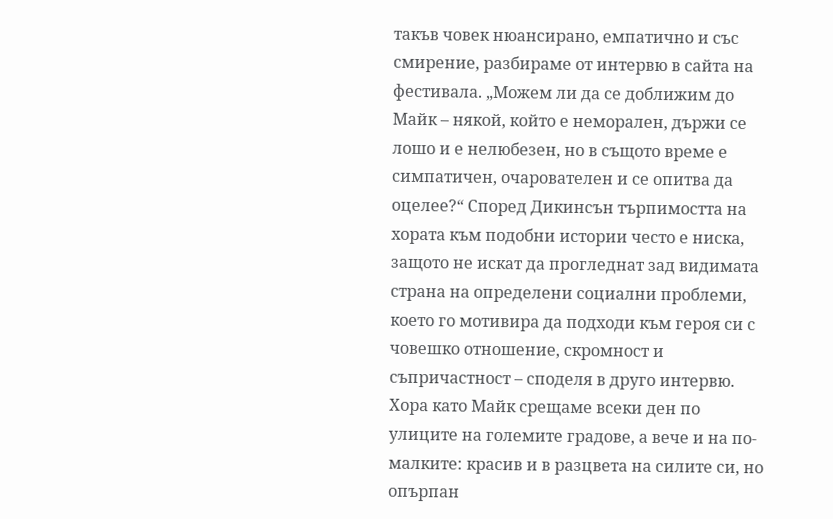такъв човек нюансирано, емпатично и със смирение, разбираме от интервю в сайта на фестивала. „Можем ли да се доближим до Майк – някой, който е неморален, държи се лошо и е нелюбезен, но в същото време е симпатичен, очарователен и се опитва да оцелее?“ Според Дикинсън търпимостта на хората към подобни истории често е ниска, защото не искат да прогледнат зад видимата страна на определени социални проблеми, което го мотивира да подходи към героя си с човешко отношение, скромност и съпричастност – споделя в друго интервю.
Хора като Майк срещаме всеки ден по улиците на големите градове, а вече и на по-малките: красив и в разцвета на силите си, но опърпан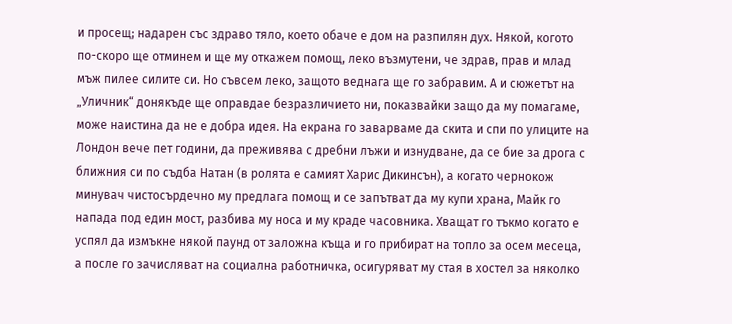и просещ; надарен със здраво тяло, което обаче е дом на разпилян дух. Някой, когото по-скоро ще отминем и ще му откажем помощ, леко възмутени, че здрав, прав и млад мъж пилее силите си. Но съвсем леко, защото веднага ще го забравим. А и сюжетът на „Уличник“ донякъде ще оправдае безразличието ни, показвайки защо да му помагаме, може наистина да не е добра идея. На екрана го заварваме да скита и спи по улиците на Лондон вече пет години, да преживява с дребни лъжи и изнудване, да се бие за дрога с ближния си по съдба Натан (в ролята е самият Харис Дикинсън), а когато чернокож минувач чистосърдечно му предлага помощ и се запътват да му купи храна, Майк го напада под един мост, разбива му носа и му краде часовника. Хващат го тъкмо когато е успял да измъкне някой паунд от заложна къща и го прибират на топло за осем месеца, а после го зачисляват на социална работничка, осигуряват му стая в хостел за няколко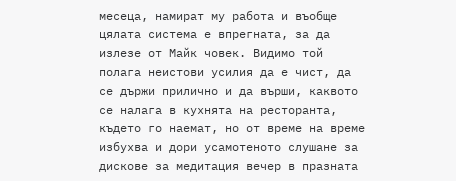месеца, намират му работа и въобще цялата система е впрегната, за да излезе от Майк човек. Видимо той полага неистови усилия да е чист, да се държи прилично и да върши, каквото се налага в кухнята на ресторанта, където го наемат, но от време на време избухва и дори усамотеното слушане за дискове за медитация вечер в празната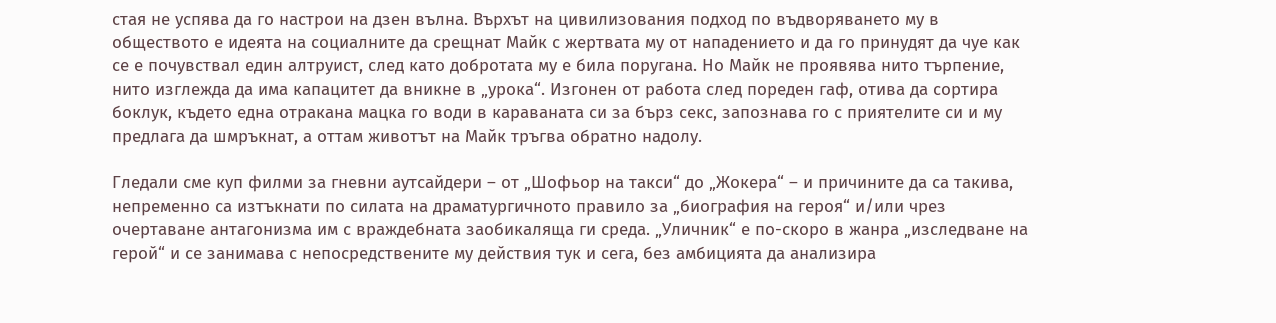стая не успява да го настрои на дзен вълна. Върхът на цивилизования подход по въдворяването му в обществото е идеята на социалните да срещнат Майк с жертвата му от нападението и да го принудят да чуе как се е почувствал един алтруист, след като добротата му е била поругана. Но Майк не проявява нито търпение, нито изглежда да има капацитет да вникне в „урока“. Изгонен от работа след пореден гаф, отива да сортира боклук, където една отракана мацка го води в караваната си за бърз секс, запознава го с приятелите си и му предлага да шмръкнат, а оттам животът на Майк тръгва обратно надолу.

Гледали сме куп филми за гневни аутсайдери – от „Шофьор на такси“ до „Жокера“ – и причините да са такива, непременно са изтъкнати по силата на драматургичното правило за „биография на героя“ и/или чрез очертаване антагонизма им с враждебната заобикаляща ги среда. „Уличник“ е по-скоро в жанра „изследване на герой“ и се занимава с непосредствените му действия тук и сега, без амбицията да анализира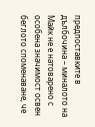предпоставките в дълбочина – миналото на Майк не е натоварено с особена значимост освен беглото споменаване, че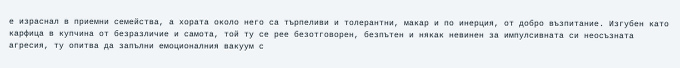е израснал в приемни семейства, а хората около него са търпеливи и толерантни, макар и по инерция, от добро възпитание. Изгубен като карфица в купчина от безразличие и самота, той ту се рее безотговорен, безпътен и някак невинен за импулсивната си неосъзната агресия, ту опитва да запълни емоционалния вакуум с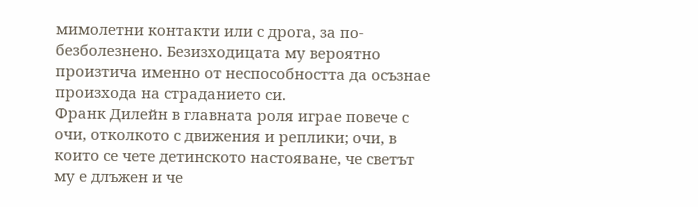мимолетни контакти или с дрога, за по-безболезнено. Безизходицата му вероятно произтича именно от неспособността да осъзнае произхода на страданието си.
Франк Дилейн в главната роля играе повече с очи, отколкото с движения и реплики; очи, в които се чете детинското настояване, че светът му е длъжен и че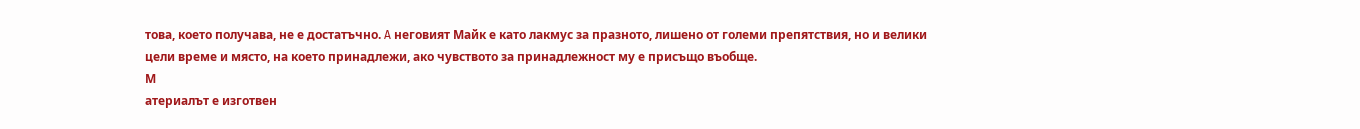това, което получава, не е достатъчно. A неговият Майк е като лакмус за празното, лишено от големи препятствия, но и велики цели време и място, на което принадлежи, ако чувството за принадлежност му е присъщо въобще.
М
атериалът е изготвен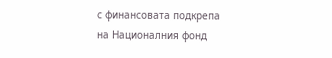с финансовата подкрепа
на Националния фонд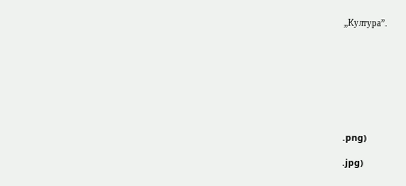„Култура”.








.png)

.jpg)